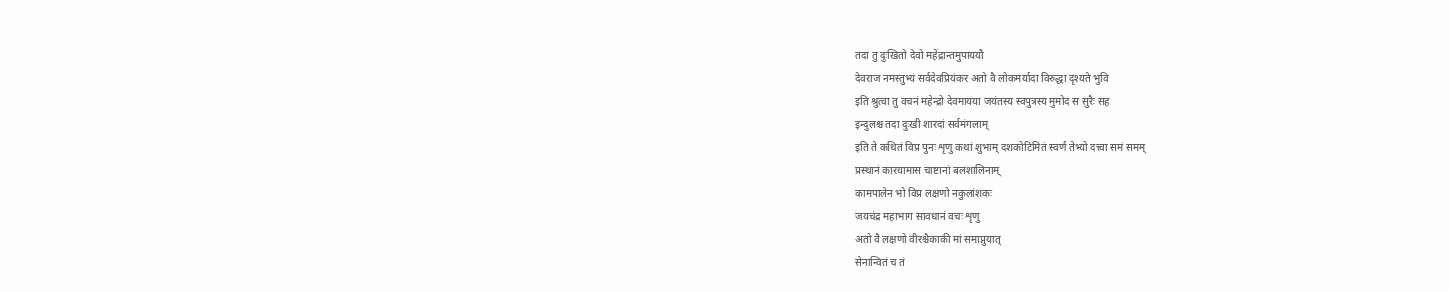तदा तु दुःखितो देवो महेंद्रान्तमुपाययौ
देवराज नमस्तुभ्यं सर्वदेवप्रियंकर अतो वै लोकमर्यादा विरुद्धा दृश्यते भुवि
इति श्रुत्वा तु वचनं महेन्द्रो देवमायया जयंतस्य स्वपुत्रस्य मुमोद स सुरैः सह
इन्दुलश्च तदा दुःखी शारदां सर्वमंगलाम्
इति ते कथितं विप्र पुनः शृणु कथां शुभाम् दशकोटिमितं स्वर्णं तेभ्यो दत्त्वा समं समम्
प्रस्थानं कारयामास चाष्टानां बलशालिनाम्
कामपालेन भो विप्र लक्षणो नकुलांशकः
जयचंद्र महाभाग सावधानं वचः शृणु
अतो वै लक्षणो वीरश्चैकाकी मां समाप्नुयात्
सेनान्वितं च तं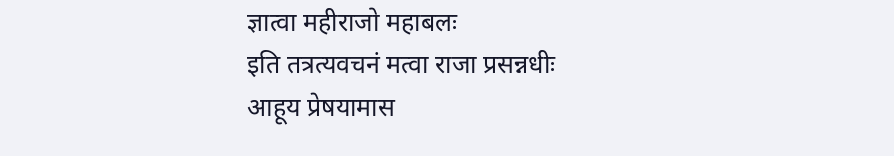ज्ञात्वा महीराजो महाबलः
इति तत्रत्यवचनं मत्वा राजा प्रसन्नधीः
आहूय प्रेषयामास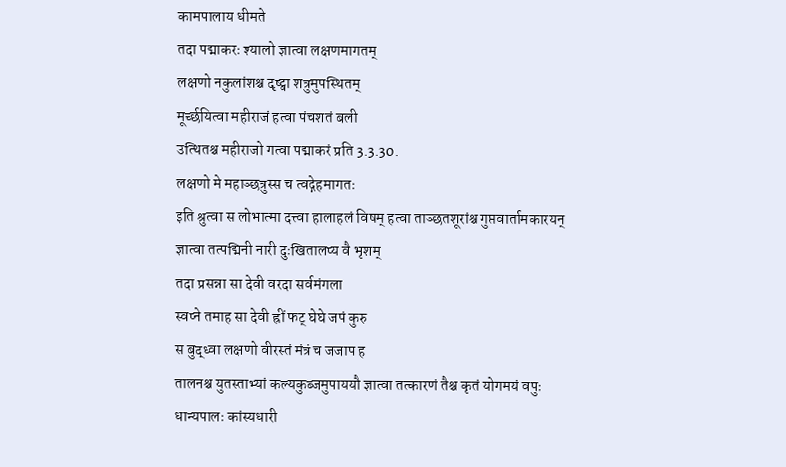कामपालाय धीमते
तदा पद्माकरः श्यालो ज्ञात्वा लक्षणमागतम्
लक्षणो नकुलांशश्च दृष्ट्वा शत्रुमुपस्थितम्
मूर्च्छयित्वा महीराजं हत्वा पंचशतं बली
उत्थितश्च महीराजो गत्वा पद्माकरं प्रति 3.3.30.
लक्षणो मे महाञ्छत्रुस्स च त्वद्गेहमागतः
इति श्रुत्वा स लोभात्मा दत्त्वा हालाहलं विषम् हत्वा ताञ्छतशूरांश्च गुप्तवार्तामकारयन्
ज्ञात्वा तत्पद्मिनी नारी दुःखितालप्य वै भृशम्
तदा प्रसन्ना सा देवी वरदा सर्वमंगला
स्वप्ने तमाह सा देवी ह्रीं फट् घेघे जपं कुरु
स बुद्ध्वा लक्षणो वीरस्तं मंत्रं च जजाप ह
तालनश्च युतस्ताभ्यां कल्यकुब्जमुपाययौ ज्ञात्वा तत्कारणं तैश्च कृतं योगमयं वपुः
धान्यपालः कांस्यधारी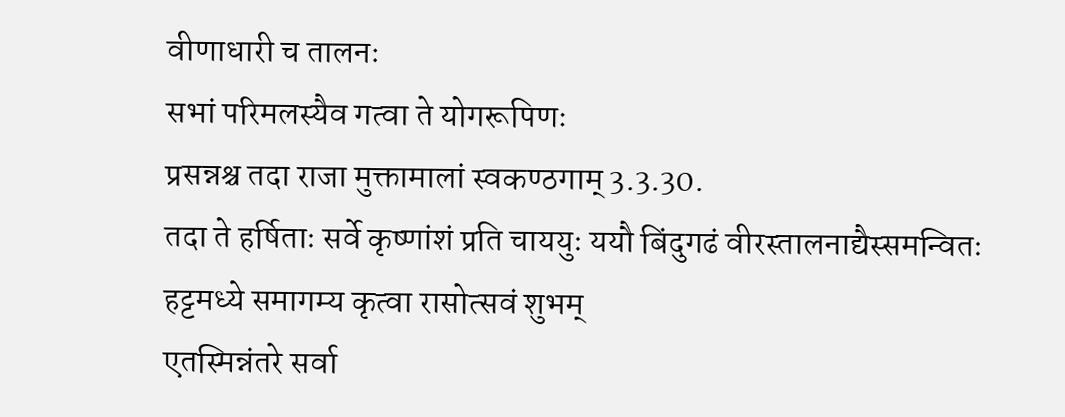वीणाधारी च तालनः
सभां परिमलस्यैव गत्वा ते योगरूपिणः
प्रसन्नश्च तदा राजा मुक्तामालां स्वकण्ठगाम् 3.3.30.
तदा ते हर्षिताः सर्वे कृष्णांशं प्रति चाययुः ययौ बिंदुगढं वीरस्तालनाद्यैस्समन्वितः
हट्टमध्ये समागम्य कृत्वा रासोत्सवं शुभम्
एतस्मिन्नंतरे सर्वा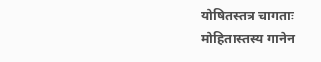योषितस्तत्र चागताः मोहितास्तस्य गानेन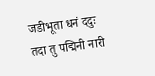जडीभूता धनं ददुः
तदा तु पद्मिनी नारी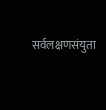सर्वलक्षणसंयुता